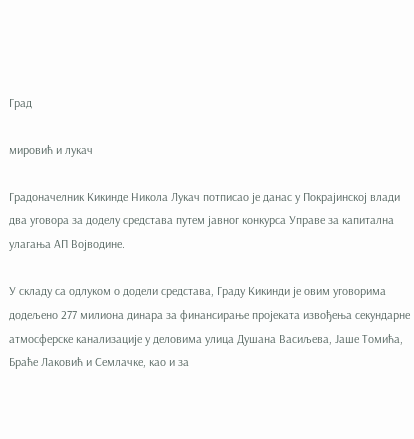Град

мировић и лукач

Градоначелник Кикинде Никола Лукач потписао је данас у Покрајинској влади два уговора за доделу средстава путем јавног конкурса Управе за капитална улагања АП Војводине.

У складу са одлуком о додели средстава, Граду Кикинди је овим уговорима додељено 277 милиона динара за финансирање пројеката извођења секундарне атмосферске канализације у деловима улица Душана Васиљева, Јаше Томића, Браће Лаковић и Семлачке, као и за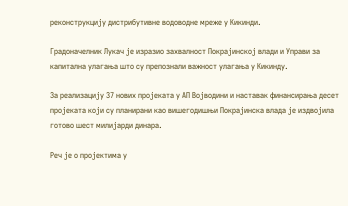реконструкцију дистрибутивне водоводне мреже у Кикинди.

Градоначелник Лукач је изразио захвалност Покрајинској влади и Управи за капитална улагања што су препознали важност улагања у Кикинду.

За реализацију 37 нових пројеката у АП Војводини и наставак финансирања десет пројеката који су планирани као вишегодишњи Покрајинска влада је издвојила готово шест милијарди динара.

Реч је о пројектима у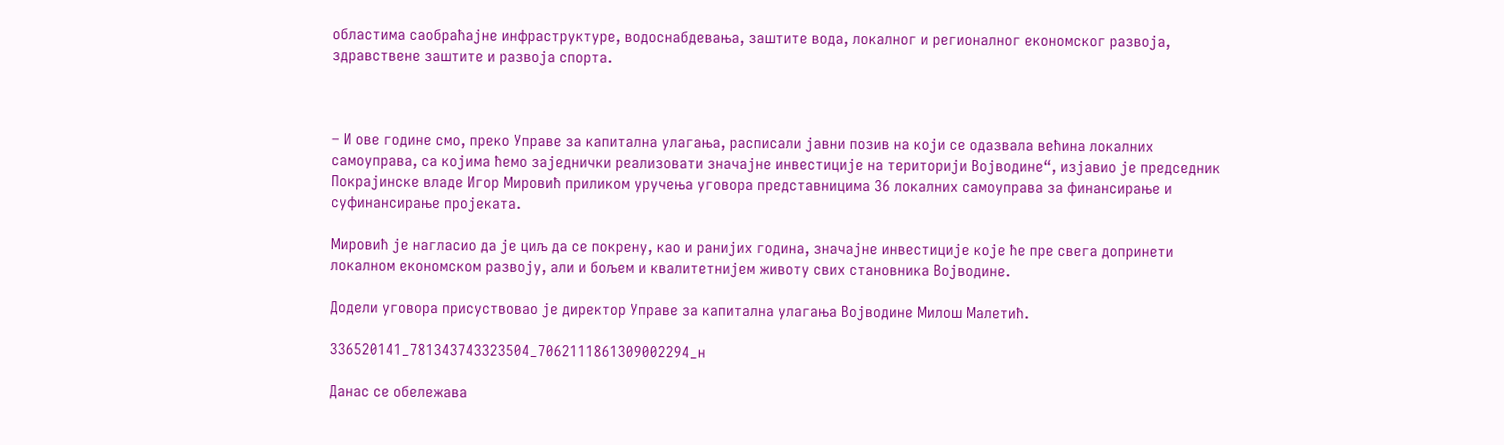областима саобраћајне инфраструктуре, водоснабдевања, заштите вода, локалног и регионалног економског развоја, здравствене заштите и развоја спорта.



– И ове године смо, преко Управе за капитална улагања, расписали јавни позив на који се одазвала већина локалних самоуправа, са којима ћемо заједнички реализовати значајне инвестиције на територији Војводине“, изјавио је председник Покрајинске владе Игор Мировић приликом уручења уговора представницима 36 локалних самоуправа за финансирање и суфинансирање пројеката.

Мировић је нагласио да је циљ да се покрену, као и ранијих година, значајне инвестиције које ће пре свега допринети локалном економском развоју, али и бољем и квалитетнијем животу свих становника Војводине.

Додели уговора присуствовао је директор Управе за капитална улагања Војводине Милош Малетић.

336520141_781343743323504_7062111861309002294_н

Данас се обележава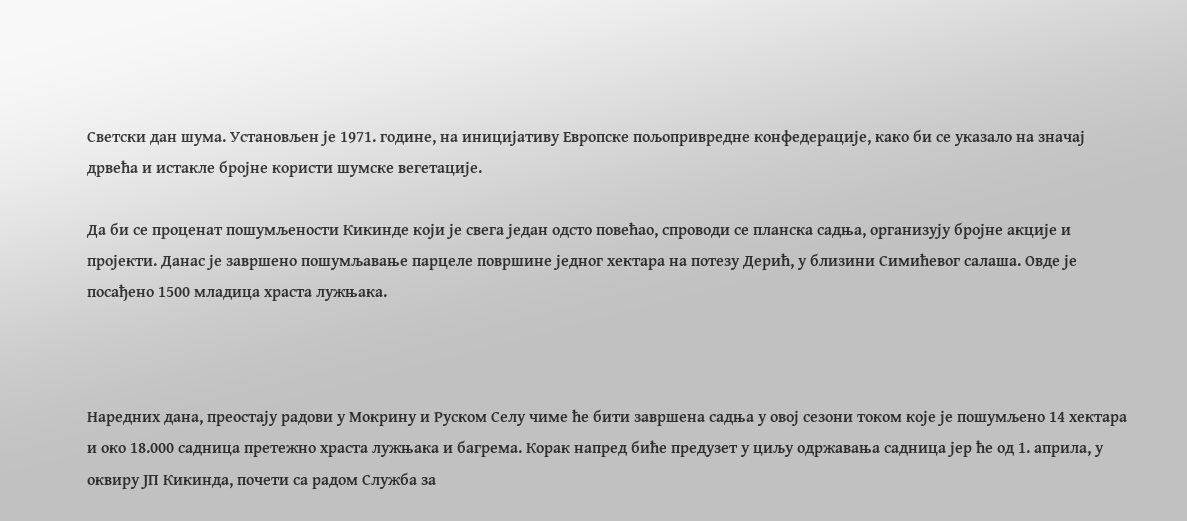Светски дан шума. Установљен је 1971. године, на иницијативу Европске пољопривредне конфедерације, како би се указало на значај дрвећа и истакле бројне користи шумске вегетације.

Да би се проценат пошумљености Кикинде који је свега један одсто повећао, спроводи се планска садња, организују бројне акције и пројекти. Данас је завршено пошумљавање парцеле површине једног хектара на потезу Дерић, у близини Симићевог салаша. Овде је посађено 1500 младица храста лужњака.



Наредних дана, преостају радови у Мокрину и Руском Селу чиме ће бити завршена садња у овој сезони током које је пошумљено 14 хектара и око 18.000 садница претежно храста лужњака и багрема. Корак напред биће предузет у циљу одржавања садница јер ће од 1. априла, у оквиру ЈП Кикинда, почети са радом Служба за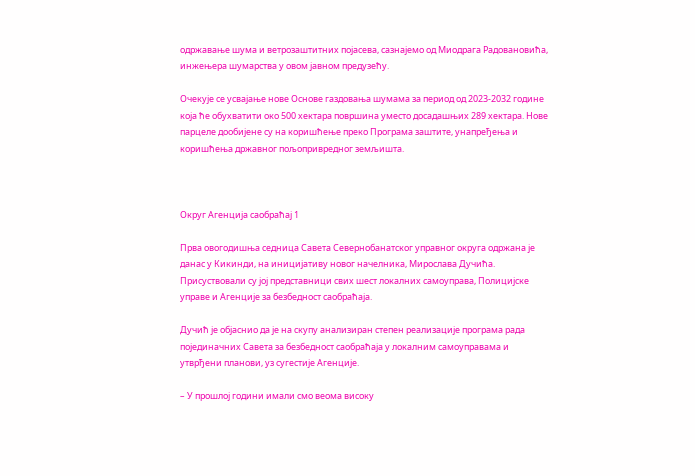одржавање шума и ветрозаштитних појасева, сазнајемо од Миодрага Радовановића, инжењера шумарства у овом јавном предузећу.

Очекује се усвајање нове Основе газдовања шумама за период од 2023-2032 године која ће обухватити око 500 хектара површина уместо досадашњих 289 хектара. Нове парцеле дообијене су на коришћење преко Програма заштите, унапређења и коришћења државног пољопривредног земљишта.



Округ Агенција саобраћај 1

Прва овогодишња седница Савета Севернобанатског управног округа одржана је данас у Кикинди, на иницијативу новог начелника, Мирослава Дучића. Присуствовали су јој представници свих шест локалних самоуправа, Полицијске управе и Агенције за безбедност саобраћаја.

Дучић је објаснио да је на скупу анализиран степен реализације програма рада појединачних Савета за безбедност саобраћаја у локалним самоуправама и утврђени планови, уз сугестије Агенције.

– У прошлој години имали смо веома високу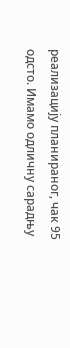реализацију планираног, чак 95 одсто. Имамо одличну сарадњу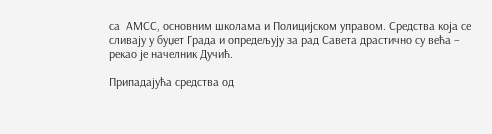са  АМСС, основним школама и Полицијском управом. Средства која се сливају у буџет Града и опредељују за рад Савета драстично су већа – рекао је начелник Дучић.

Припадајућа средства од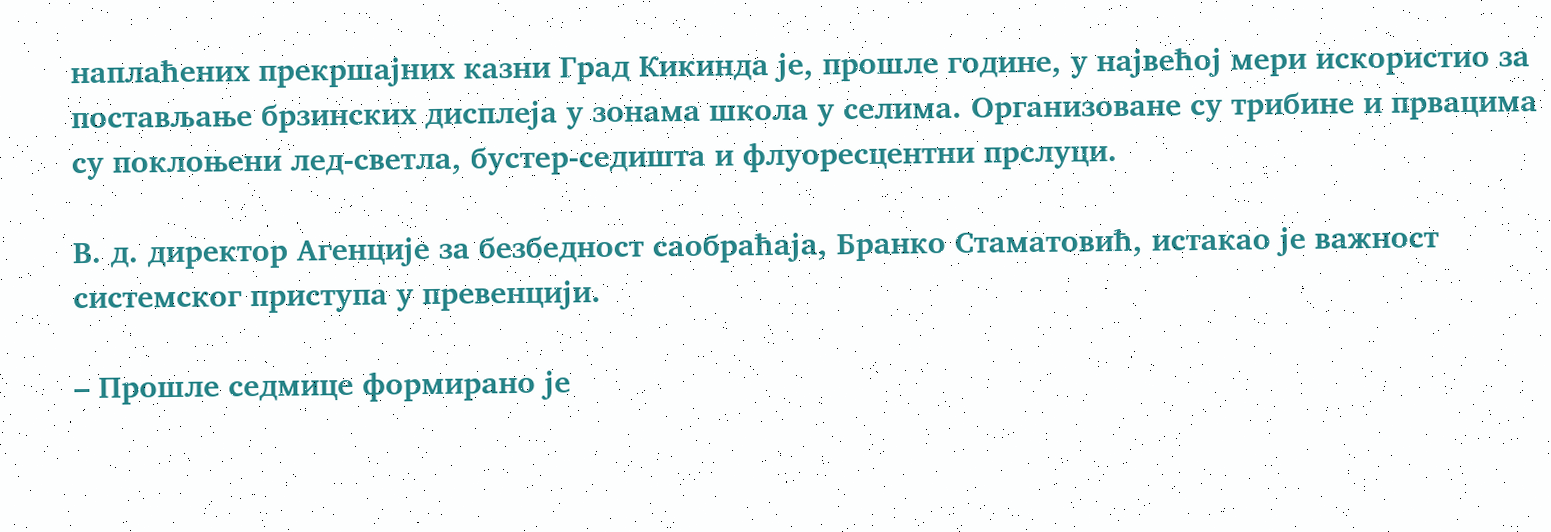наплаћених прекршајних казни Град Кикинда је, прошле године, у највећој мери искористио за постављање брзинских дисплеја у зонама школа у селима. Организоване су трибине и првацима су поклоњени лед-светла, бустер-седишта и флуоресцентни прслуци.

В. д. директор Агенције за безбедност саобраћаја, Бранко Стаматовић, истакао је важност системског приступа у превенцији.

– Прошле седмице формирано је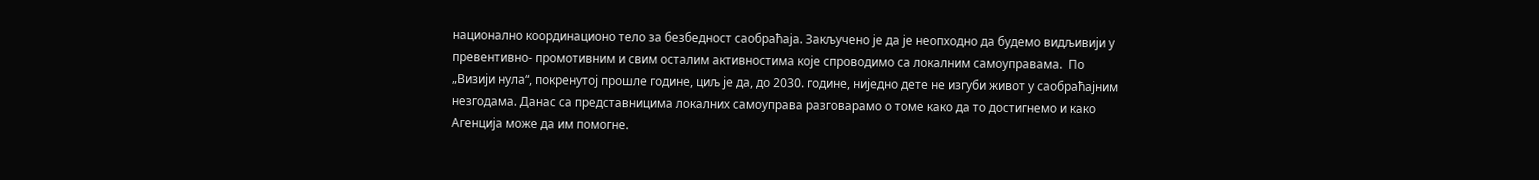национално координационо тело за безбедност саобраћаја. Закључено је да је неопходно да будемо видљивији у превентивно- промотивним и свим осталим активностима које спроводимо са локалним самоуправама.  По „Визији нула“, покренутој прошле године, циљ је да, до 2030. године, ниједно дете не изгуби живот у саобраћајним незгодама. Данас са представницима локалних самоуправа разговарамо о томе како да то достигнемо и како Агенција може да им помогне.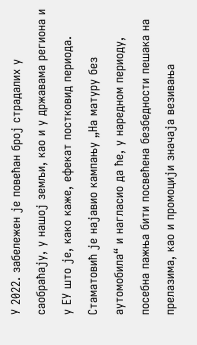У 2022. забележен је повећан број страдалих у саобраћају, у нашој земљи, као и у државама региона и у ЕУ што је, како каже, ефекат постковид периода. Стаматовић је најавио кампању „На матуру без аутомобила“ и нагласио да ће, у наредном периоду, посебна пажња бити посвећена безбедности пешака на прелазима, као и промоцији значаја везивања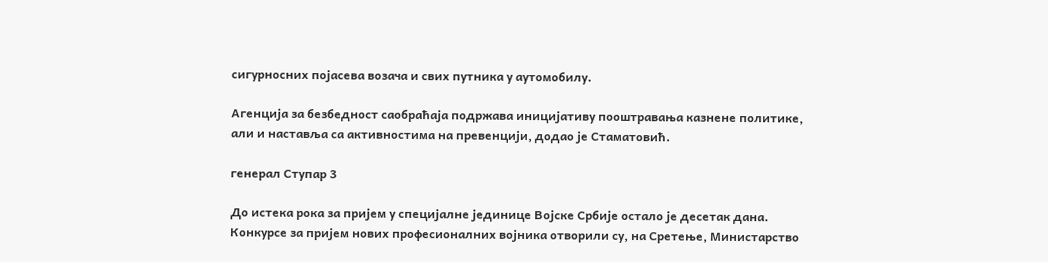сигурносних појасева возача и свих путника у аутомобилу.

Агенција за безбедност саобраћаја подржава иницијативу пооштравања казнене политике, али и наставља са активностима на превенцији, додао је Стаматовић.

генерал Ступар 3

До истека рока за пријем у специјалне јединице Војске Србије остало је десетак дана. Конкурсе за пријем нових професионалних војника отворили су, на Сретење, Министарство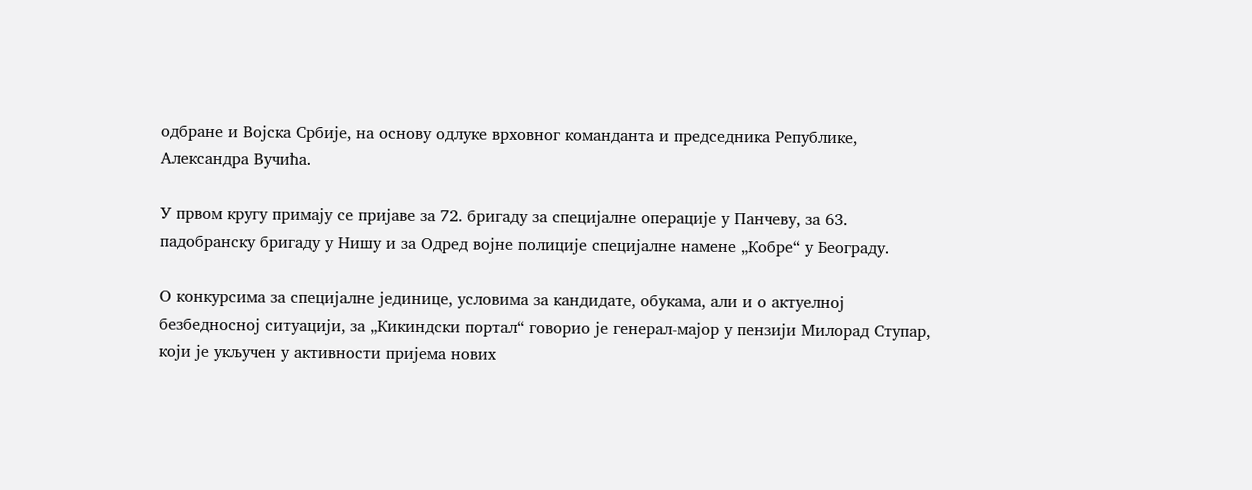одбране и Војска Србије, на основу одлуке врховног команданта и председника Републике, Александра Вучића.

У првом кругу примају се пријаве за 72. бригаду за специјалне операције у Панчеву, за 63. падобранску бригаду у Нишу и за Одред војне полиције специјалне намене „Кобре“ у Београду.

О конкурсима за специјалне јединице, условима за кандидате, обукама, али и о актуелној безбедносној ситуацији, за „Кикиндски портал“ говорио је генерал-мајор у пензији Милорад Ступар, који је укључен у активности пријема нових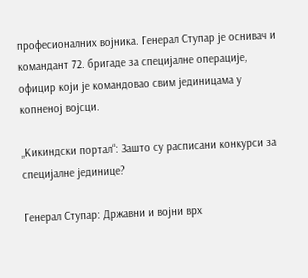професионалних војника. Генерал Ступар је оснивач и командант 72. бригаде за специјалне операције, официр који је командовао свим јединицама у копненој војсци.

„Кикиндски портал“: Зашто су расписани конкурси за специјалне јединице?

Генерал Ступар: Државни и војни врх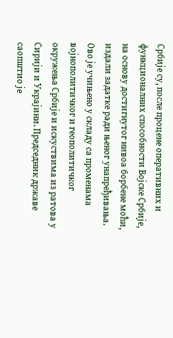Србије су, после процене оперативних и функционалних способности Војске Србије, на основу достигнутог нивоа борбене моћи, издали задатке ради њеног унапређивања. Ово је учињено у складу са променама војнополитичког и геополитичког окружења Србије и искуствима из ратова у Сирији и Украјини. Председник државе саопштио је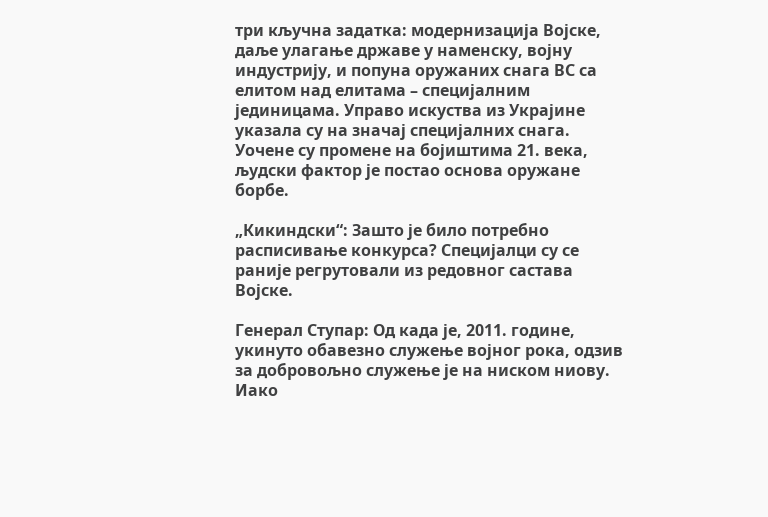три кључна задатка: модернизација Војске, даље улагање државе у наменску, војну индустрију, и попуна оружаних снага ВС са елитом над елитама – специјалним јединицама. Управо искуства из Украјине указала су на значај специјалних снага. Уочене су промене на бојиштима 21. века, људски фактор је постао основа оружане борбе.

„Кикиндски“: Зашто је било потребно расписивање конкурса? Специјалци су се раније регрутовали из редовног састава Војске.

Генерал Ступар: Од када је, 2011. године, укинуто обавезно служење војног рока, одзив за добровољно служење је на ниском ниову. Иако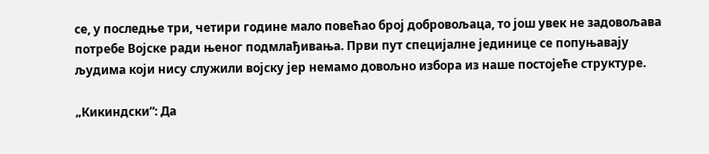се, у последње три, четири године мало повећао број добровољаца, то још увек не задовољава потребе Војске ради њеног подмлађивања. Први пут специјалне јединице се попуњавају људима који нису служили војску јер немамо довољно избора из наше постојеће структуре.

„Кикиндски“: Да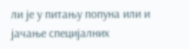ли је у питању попуна или и јачање специјалних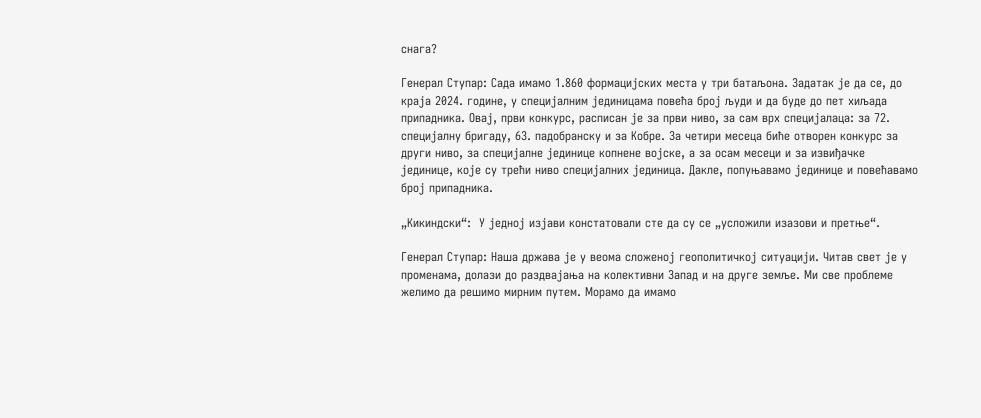снага?

Генерал Ступар: Сада имамо 1.860 формацијских места у три батаљона. Задатак је да се, до краја 2024. године, у специјалним јединицама повећа број људи и да буде до пет хиљада припадника. Овај, први конкурс, расписан је за први ниво, за сам врх специјалаца: за 72. специјалну бригаду, 63. падобранску и за Кобре. За четири месеца биће отворен конкурс за други ниво, за специјалне јединице копнене војске, а за осам месеци и за извиђачке јединице, које су трећи ниво специјалних јединица. Дакле, попуњавамо јединице и повећавамо број припадника.

„Кикиндски“:  У једној изјави констатовали сте да су се „усложили изазови и претње“.

Генерал Ступар: Наша држава је у веома сложеној геополитичкој ситуацији. Читав свет је у променама, долази до раздвајања на колективни Запад и на друге земље. Ми све проблеме желимо да решимо мирним путем. Морамо да имамо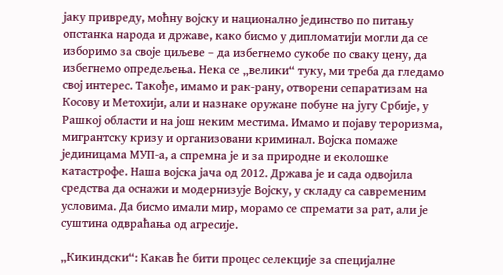јаку привреду, моћну војску и национално јединство по питању опстанка народа и државе, како бисмо у дипломатији могли да се изборимо за своје циљеве – да избегнемо сукобе по сваку цену, да избегнемо опредељења. Нека се „велики“ туку, ми треба да гледамо свој интерес. Такође, имамо и рак-рану, отворени сепаратизам на Косову и Метохији, али и назнаке оружане побуне на југу Србије, у Рашкој области и на још неким местима. Имамо и појаву тероризма, мигрантску кризу и организовани криминал. Војска помаже јединицама МУП-а, а спремна је и за природне и еколошке катастрофе. Наша војска јача од 2012. Држава је и сада одвојила средства да оснажи и модернизује Војску, у складу са савременим условима. Да бисмо имали мир, морамо се спремати за рат, али је суштина одвраћања од агресије.

„Кикиндски“: Какав ће бити процес селекције за специјалне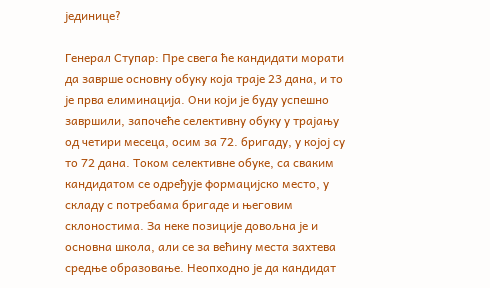јединице?

Генерал Ступар: Пре свега ће кандидати морати да заврше основну обуку која траје 23 дана, и то је прва елиминација. Они који је буду успешно завршили, започеће селективну обуку у трајању од четири месеца, осим за 72. бригаду, у којој су то 72 дана. Током селективне обуке, са сваким кандидатом се одређује формацијско место, у складу с потребама бригаде и његовим склоностима. За неке позиције довољна је и основна школа, али се за већину места захтева средње образовање. Неопходно је да кандидат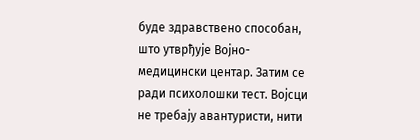буде здравствено способан, што утврђује Војно-медицински центар. Затим се ради психолошки тест. Војсци не требају авантуристи, нити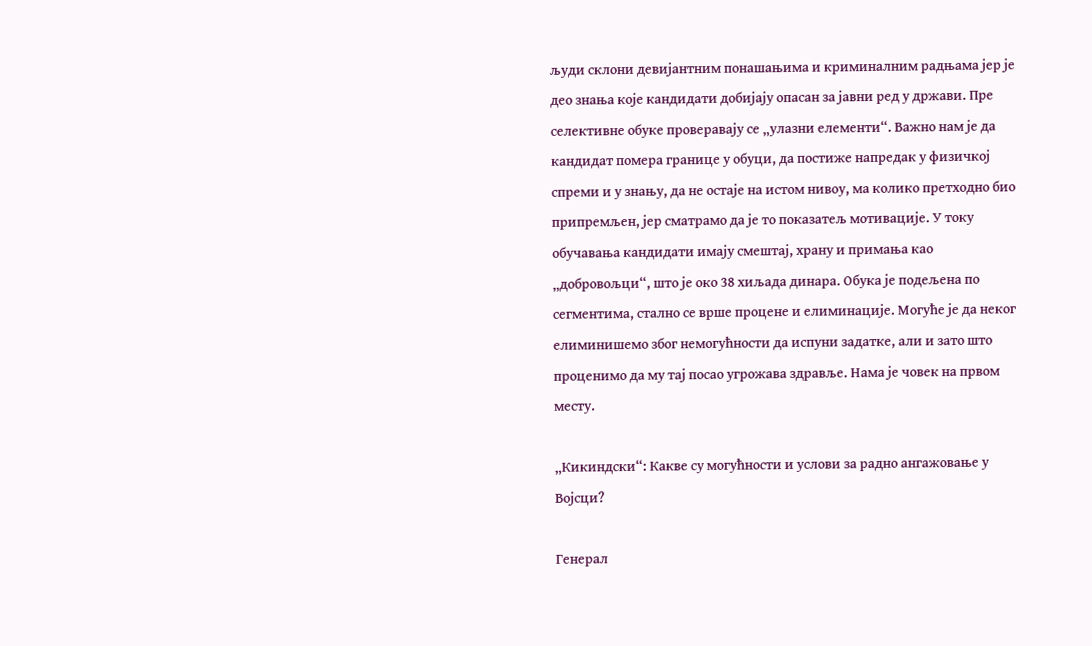људи склони девијантним понашањима и криминалним радњама јер је део знања које кандидати добијају опасан за јавни ред у држави. Пре селективне обуке проверавају се „улазни елементи“. Важно нам је да кандидат помера границе у обуци, да постиже напредак у физичкој спреми и у знању, да не остаје на истом нивоу, ма колико претходно био припремљен, јер сматрамо да је то показатељ мотивације. У току обучавања кандидати имају смештај, храну и примања као „добровољци“, што је око 38 хиљада динара. Обука је подељена по сегментима, стално се врше процене и елиминације. Могуће је да неког елиминишемо због немогућности да испуни задатке, али и зато што проценимо да му тај посао угрожава здравље. Нама је човек на првом месту.

„Кикиндски“: Какве су могућности и услови за радно ангажовање у Војсци?

Генерал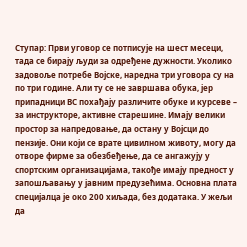Ступар: Први уговор се потписује на шест месеци, тада се бирају људи за одређене дужности. Уколико задовоље потребе Војске, наредна три уговора су на по три године. Али ту се не завршава обука, јер припадници ВС похађају различите обуке и курсеве – за инструкторе, активне старешине. Имају велики простор за напредовање, да остану у Војсци до пензије. Они који се врате цивилном животу, могу да отворе фирме за обезбеђење, да се ангажују у спортским организацијама, такође имају предност у запошљавању у јавним предузећима. Основна плата специјалца је око 200 хиљада, без додатака. У жељи да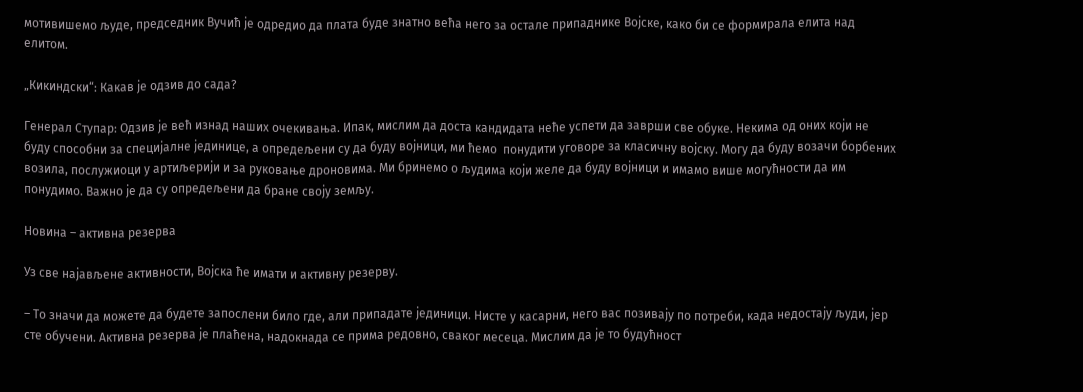мотивишемо људе, председник Вучић је одредио да плата буде знатно већа него за остале припаднике Војске, како би се формирала елита над елитом.

„Кикиндски“: Какав је одзив до сада?

Генерал Ступар: Одзив је већ изнад наших очекивања. Ипак, мислим да доста кандидата неће успети да заврши све обуке. Некима од оних који не буду способни за специјалне јединице, а опредељени су да буду војници, ми ћемо  понудити уговоре за класичну војску. Могу да буду возачи борбених возила, послужиоци у артиљерији и за руковање дроновима. Ми бринемо о људима који желе да буду војници и имамо више могућности да им понудимо. Важно је да су опредељени да бране своју земљу.

Новина – активна резерва

Уз све најављене активности, Војска ће имати и активну резерву.

– То значи да можете да будете запослени било где, али припадате јединици. Нисте у касарни, него вас позивају по потреби, када недостају људи, јер сте обучени. Активна резерва је плаћена, надокнада се прима редовно, сваког месеца. Мислим да је то будућност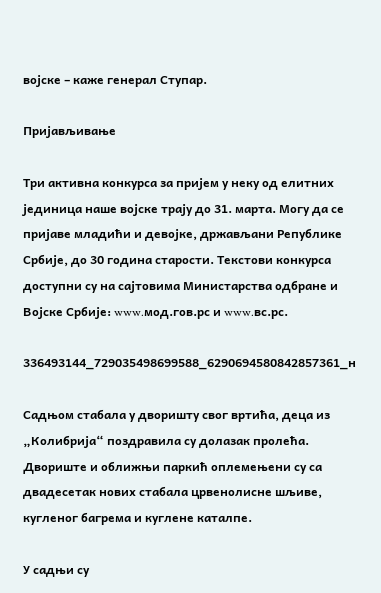војске – каже генерал Ступар.

Пријављивање

Три активна конкурса за пријем у неку од елитних јединица наше војске трају до 31. марта. Могу да се пријаве младићи и девојке, држављани Републике Србије, до 30 година старости. Текстови конкурса доступни су на сајтовима Министарства одбране и Војске Србије: www.мод.гов.рс и www.вс.рс.

336493144_729035498699588_6290694580842857361_н

Садњом стабала у дворишту свог вртића, деца из „Колибрија“ поздравила су долазак пролећа. Двориште и оближњи паркић оплемењени су са двадесетак нових стабала црвенолисне шљиве, кугленог багрема и куглене каталпе.

У садњи су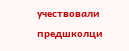учествовали предшколци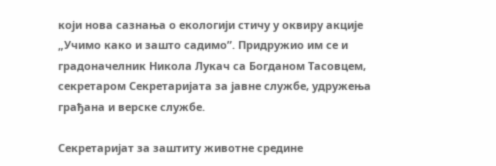који нова сазнања о екологији стичу у оквиру акције „Учимо како и зашто садимо”. Придружио им се и градоначелник Никола Лукач са Богданом Тасовцем, секретаром Секретаријата за јавне службе, удружења грађана и верске службе.

Секретаријат за заштиту животне средине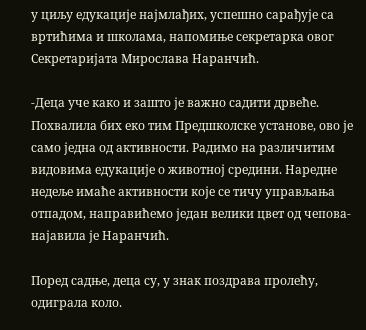у циљу едукације најмлађих, успешно сарађује са вртићима и школама, напомиње секретарка овог Секретаријата Мирослава Наранчић.

-Деца уче како и зашто је важно садити дрвеће. Похвалила бих еко тим Предшколске установе, ово је само једна од активности. Радимо на различитим видовима едукације о животној средини. Наредне недеље имаће активности које се тичу управљања отпадом, направићемо један велики цвет од чепова-најавила је Наранчић.

Поред садње, деца су, у знак поздрава пролећу, одиграла коло.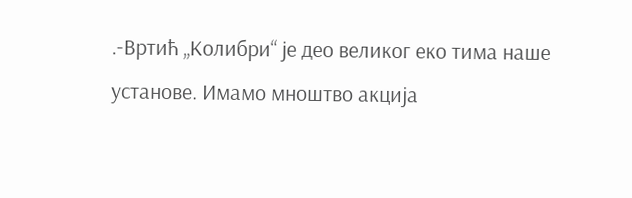.-Вртић „Колибри“ је део великог еко тима наше установе. Имамо мноштво акција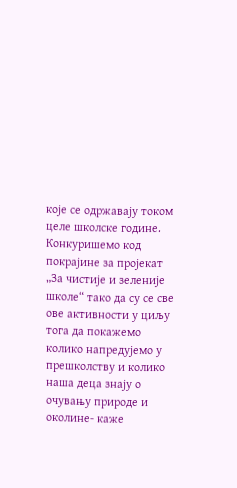које се одржавају током целе школске године. Конкуришемо код  покрајине за пројекат „За чистије и зеленије школе“ тако да су се све ове активности у циљу тога да покажемо колико напредујемо у прешколству и колико наша деца знају о очувању природе и околине- каже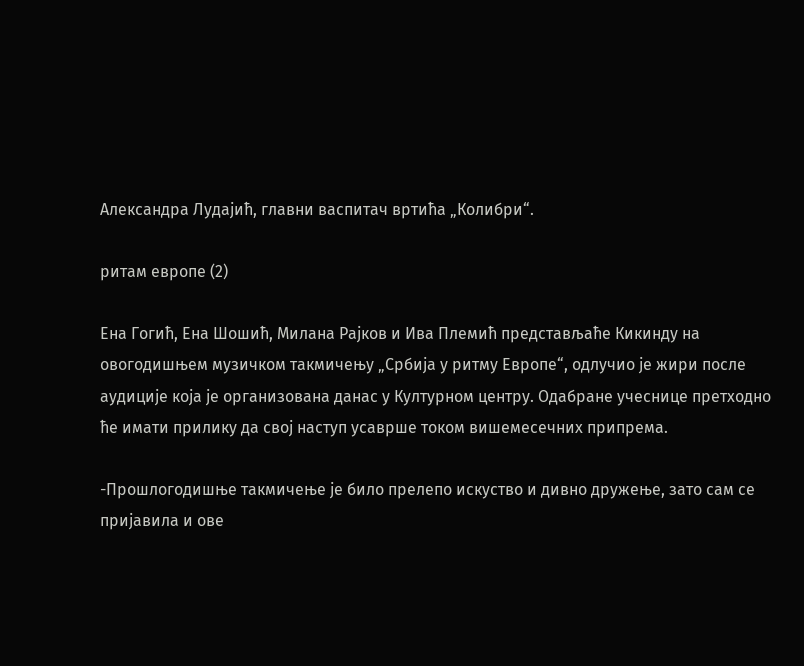Александра Лудајић, главни васпитач вртића „Колибри“.

ритам европе (2)

Ена Гогић, Ена Шошић, Милана Рајков и Ива Племић представљаће Кикинду на овогодишњем музичком такмичењу „Србија у ритму Европе“, одлучио је жири после аудиције која је организована данас у Културном центру. Одабране учеснице претходно ће имати прилику да свој наступ усаврше током вишемесечних припрема.

-Прошлогодишње такмичење је било прелепо искуство и дивно дружење, зато сам се пријавила и ове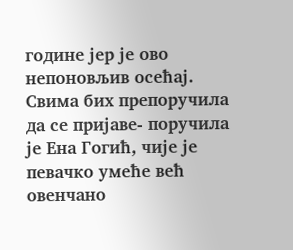године јер је ово непоновљив осећај. Свима бих препоручила да се пријаве- поручила је Ена Гогић, чије је певачко умеће већ овенчано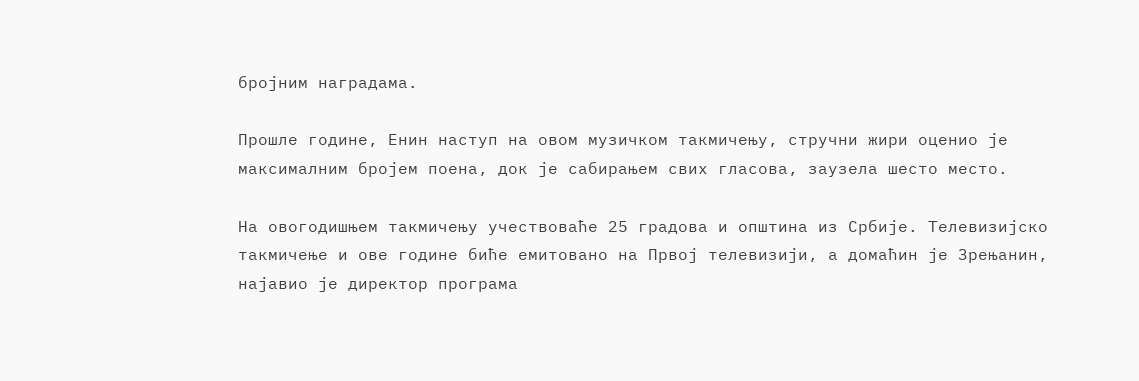бројним наградама.

Прошле године, Енин наступ на овом музичком такмичењу, стручни жири оценио је максималним бројем поена, док је сабирањем свих гласова, заузела шесто место.

На овогодишњем такмичењу учествоваће 25 градова и општина из Србије. Телевизијско такмичење и ове године биће емитовано на Првој телевизији, а домаћин је Зрењанин, најавио је директор програма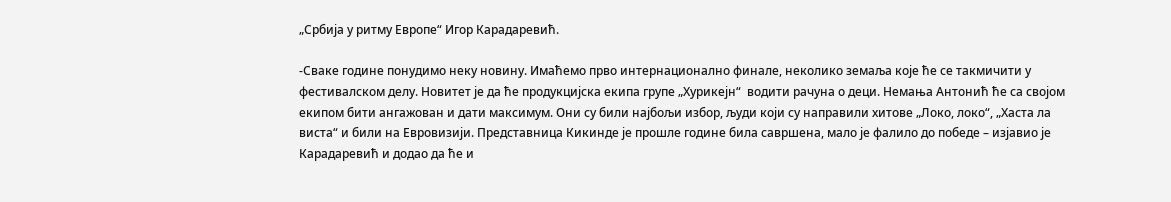„Србија у ритму Европе“ Игор Карадаревић.

-Сваке године понудимо неку новину. Имаћемо прво интернационално финале, неколико земаља које ће се такмичити у фестивалском делу. Новитет је да ће продукцијска екипа групе „Хурикејн“  водити рачуна о деци. Немања Антонић ће са својом екипом бити ангажован и дати максимум. Они су били најбољи избор, људи који су направили хитове „Локо, локо“, „Хаста ла виста“ и били на Евровизији. Представница Кикинде је прошле године била савршена, мало је фалило до победе – изјавио је Карадаревић и додао да ће и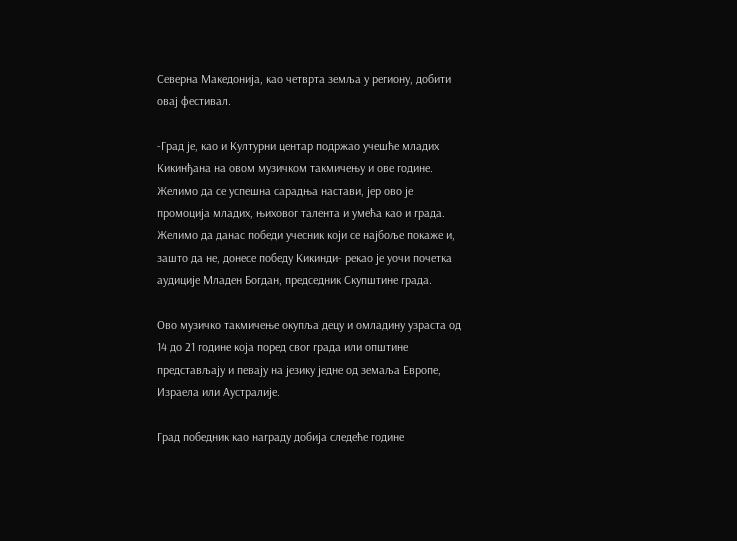Северна Македонија, као четврта земља у региону, добити овај фестивал.

-Град је, као и Културни центар подржао учешће младих Кикинђана на овом музичком такмичењу и ове године. Желимо да се успешна сарадња настави, јер ово је промоција младих, њиховог талента и умећа као и града. Желимо да данас победи учесник који се најбоље покаже и, зашто да не, донесе победу Кикинди- рекао је уочи почетка аудиције Младен Богдан, председник Скупштине града.

Ово музичко такмичење окупља децу и омладину узраста од 14 до 21 године која поред свог града или општине представљају и певају на језику једне од земаља Европе, Израела или Аустралије.

Град победник као награду добија следеће године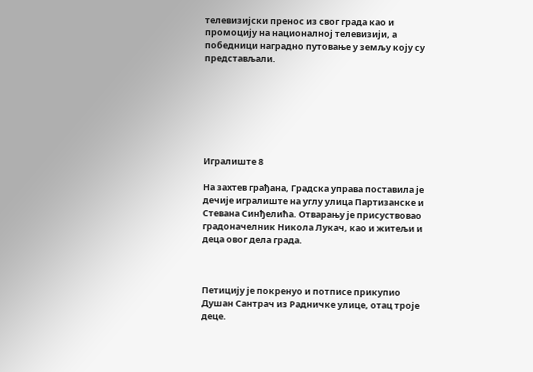телевизијски пренос из свог града као и промоцију на националној телевизији, а победници наградно путовање у земљу коју су представљали.







Игралиште 8

На захтев грађана, Градска управа поставила је дечије игралиште на углу улица Партизанске и Стевана Синђелића. Отварању је присуствовао градоначелник Никола Лукач, као и житељи и деца овог дела града.



Петицију је покренуо и потписе прикупио Душан Сантрач из Радничке улице, отац троје деце.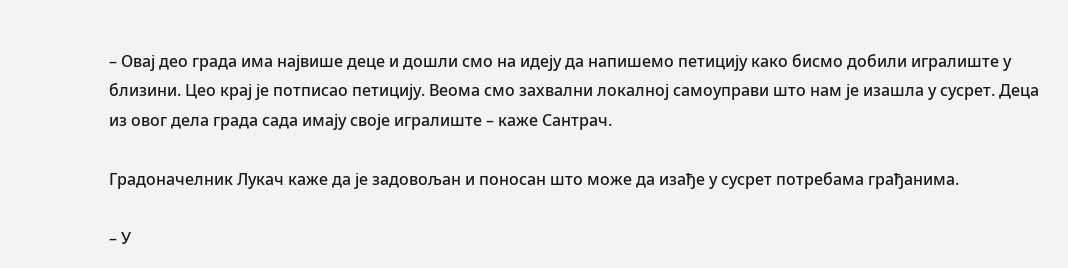– Овај део града има највише деце и дошли смо на идеју да напишемо петицију како бисмо добили игралиште у близини. Цео крај је потписао петицију. Веома смо захвални локалној самоуправи што нам је изашла у сусрет. Деца из овог дела града сада имају своје игралиште – каже Сантрач.

Градоначелник Лукач каже да је задовољан и поносан што може да изађе у сусрет потребама грађанима.

– У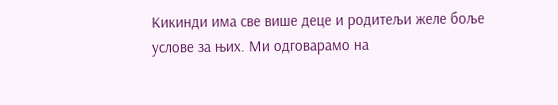Кикинди има све више деце и родитељи желе боље услове за њих. Ми одговарамо на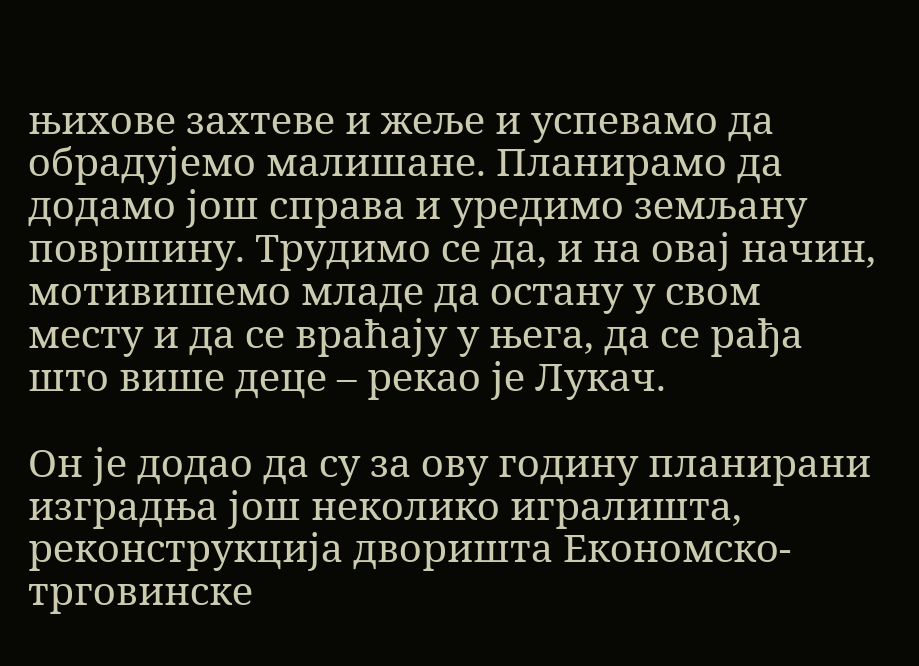њихове захтеве и жеље и успевамо да обрадујемо малишане. Планирамо да додамо још справа и уредимо земљану површину. Трудимо се да, и на овај начин, мотивишемо младе да остану у свом месту и да се враћају у њега, да се рађа што више деце – рекао је Лукач.

Он је додао да су за ову годину планирани изградња још неколико игралишта,  реконструкција дворишта Економско-трговинске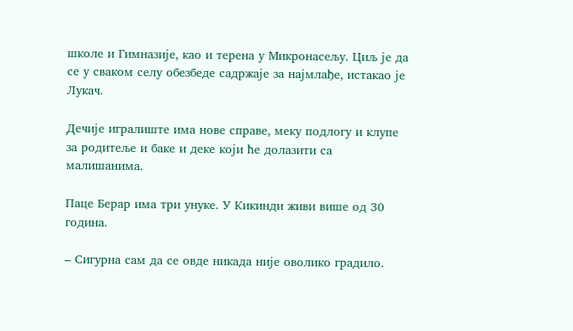школе и Гимназије, као и терена у Микронасељу. Циљ је да се у сваком селу обезбеде садржаје за најмлађе, истакао је Лукач.

Дечије игралиште има нове справе, меку подлогу и клупе за родитеље и баке и деке који ће долазити са малишанима.

Паце Берар има три унуке. У Кикинди живи више од 30 година.

– Сигурна сам да се овде никада није оволико градило.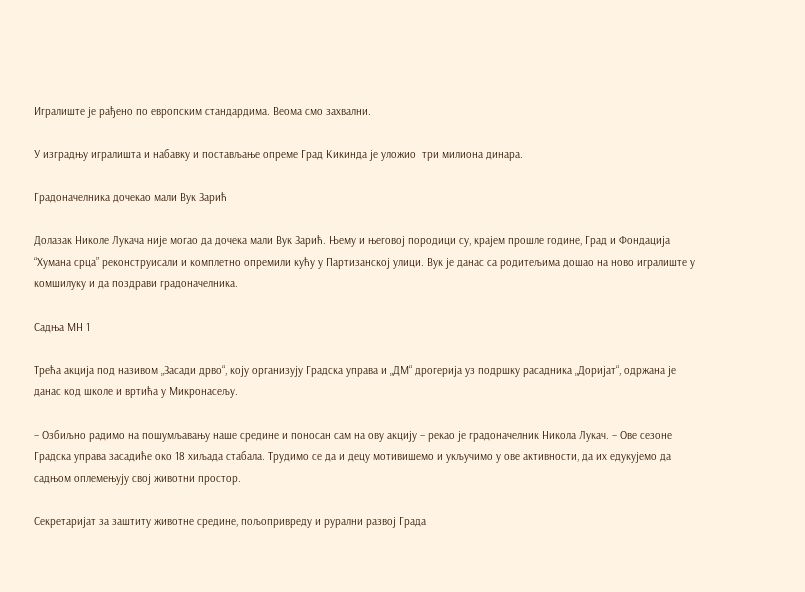Игралиште је рађено по европским стандардима. Веома смо захвални.

У изградњу игралишта и набавку и постављање опреме Град Кикинда је уложио  три милиона динара.

Градоначелника дочекао мали Вук Зарић

Долазак Николе Лукача није могао да дочека мали Вук Зарић. Њему и његовој породици су, крајем прошле године, Град и Фондација “Хумана срца” реконструисали и комплетно опремили кућу у Партизанској улици. Вук је данас са родитељима дошао на ново игралиште у комшилуку и да поздрави градоначелника.

Садња МН 1

Трећа акција под називом „Засади дрво“, коју организују Градска управа и „ДМ“ дрогерија уз подршку расадника „Доријат“, одржана је данас код школе и вртића у Микронасељу.

– Озбиљно радимо на пошумљавању наше средине и поносан сам на ову акцију – рекао је градоначелник Никола Лукач. – Ове сезоне Градска управа засадиће око 18 хиљада стабала. Трудимо се да и децу мотивишемо и укључимо у ове активности, да их едукујемо да садњом оплемењују свој животни простор.

Секретаријат за заштиту животне средине, пољопривреду и рурални развој Града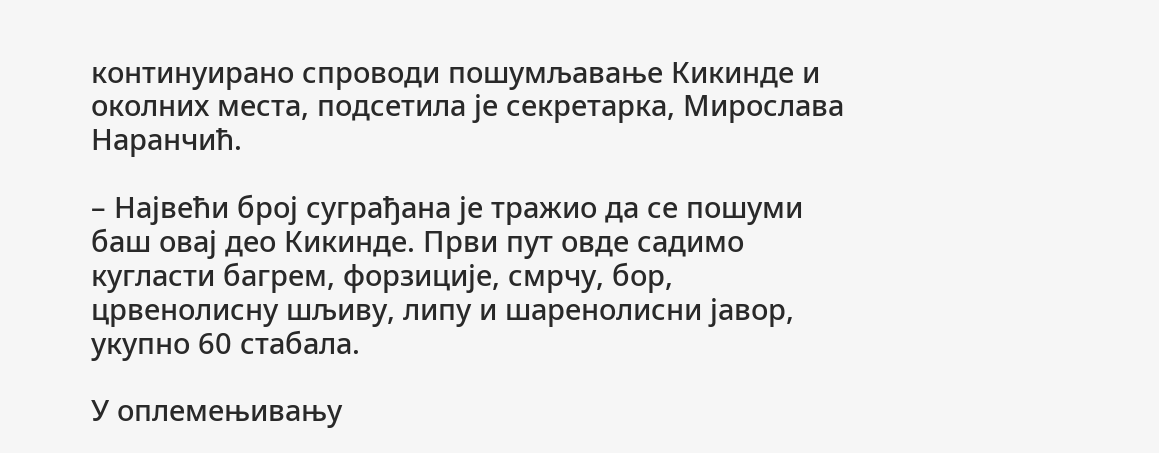континуирано спроводи пошумљавање Кикинде и околних места, подсетила је секретарка, Мирослава Наранчић.

– Највећи број суграђана је тражио да се пошуми баш овај део Кикинде. Први пут овде садимо кугласти багрем, форзиције, смрчу, бор, црвенолисну шљиву, липу и шаренолисни јавор, укупно 60 стабала.

У оплемењивању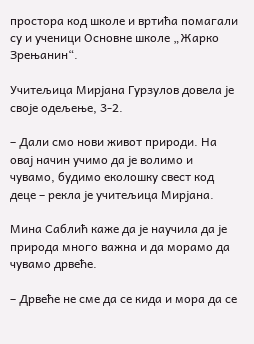простора код школе и вртића помагали су и ученици Основне школе „Жарко Зрењанин“.

Учитељица Мирјана Гурзулов довела је своје одељење, 3-2.

– Дали смо нови живот природи. На овај начин учимо да је волимо и чувамо, будимо еколошку свест код деце – рекла је учитељица Мирјана.

Мина Саблић каже да је научила да је природа много важна и да морамо да чувамо дрвеће.

– Дрвеће не сме да се кида и мора да се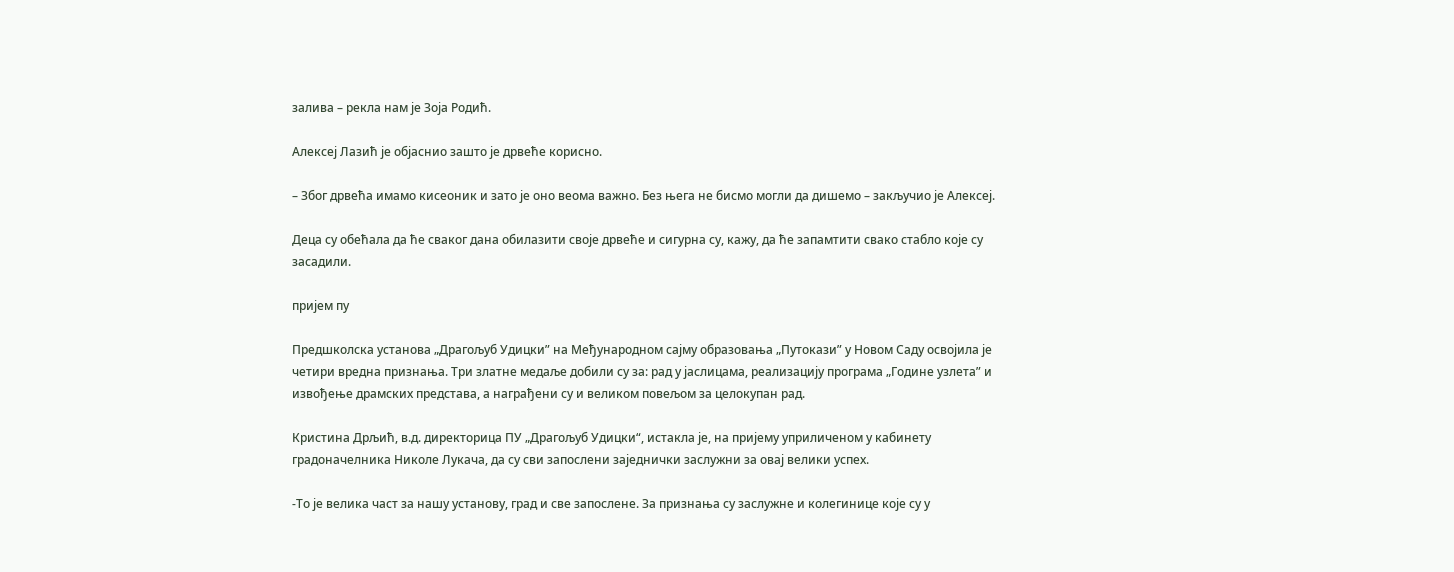залива – рекла нам је Зоја Родић.

Алексеј Лазић је објаснио зашто је дрвеће корисно.

– Због дрвећа имамо кисеоник и зато је оно веома важно. Без њега не бисмо могли да дишемо – закључио је Алексеј.

Деца су обећала да ће сваког дана обилазити своје дрвеће и сигурна су, кажу, да ће запамтити свако стабло које су засадили.

пријем пу

Предшколска установа „Драгољуб Удицки” на Међународном сајму образовања „Путокази” у Новом Саду освојила је четири вредна признања. Три златне медаље добили су за: рад у јаслицама, реализацију програма „Године узлета” и извођење драмских представа, а награђени су и великом повељом за целокупан рад.

Кристина Дрљић, в.д. директорица ПУ „Драгољуб Удицки“, истакла је, на пријему уприличеном у кабинету градоначелника Николе Лукача, да су сви запослени заједнички заслужни за овај велики успех.

-То је велика част за нашу установу, град и све запослене. За признања су заслужне и колегинице које су у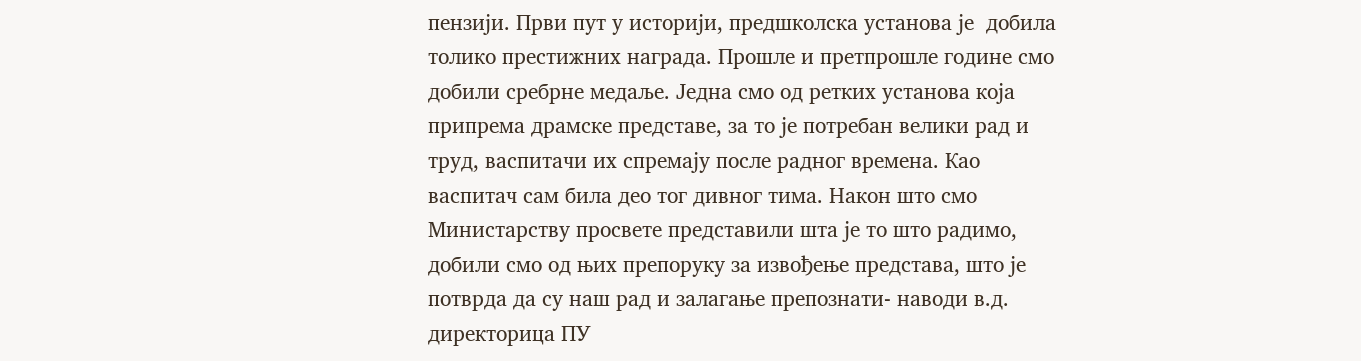пензији. Први пут у историји, предшколска установа је  добила толико престижних награда. Прошле и претпрошле године смо добили сребрне медаље. Једна смо од ретких установа која припрема драмске представе, за то је потребан велики рад и труд, васпитачи их спремају после радног времена. Као васпитач сам била део тог дивног тима. Након што смо Министарству просвете представили шта је то што радимо, добили смо од њих препоруку за извођење представа, што је потврда да су наш рад и залагање препознати- наводи в.д. директорица ПУ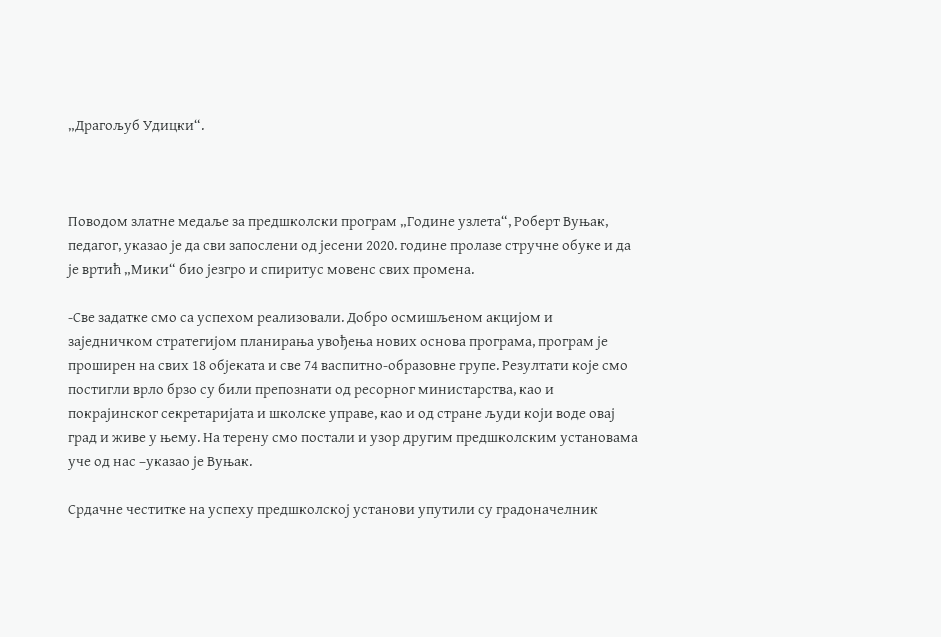„Драгољуб Удицки“.



Поводом златне медаље за предшколски програм „Године узлета“, Роберт Вуњак, педагог, указао је да сви запослени од јесени 2020. године пролазе стручне обуке и да је вртић „Мики“ био језгро и спиритус мовенс свих промена.

-Све задатке смо са успехом реализовали. Добро осмишљеном акцијом и заједничком стратегијом планирања увођења нових основа програма, програм је проширен на свих 18 објеката и све 74 васпитно-образовне групе. Резултати које смо постигли врло брзо су били препознати од ресорног министарства, као и покрајинског секретаријата и школске управе, као и од стране људи који воде овај град и живе у њему. На терену смо постали и узор другим предшколским установама уче од нас –указао је Вуњак.

Срдачне честитке на успеху предшколској установи упутили су градоначелник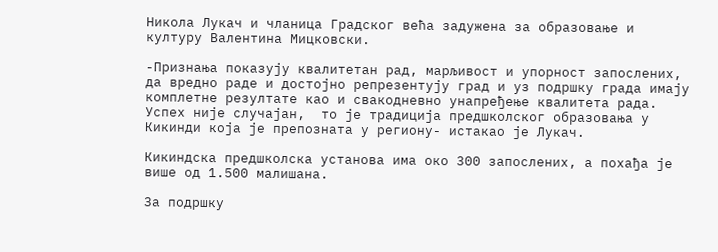Никола Лукач и чланица Градског већа задужена за образовање и културу Валентина Мицковски.

-Признања показују квалитетан рад, марљивост и упорност запослених, да вредно раде и достојно репрезентују град и уз подршку града имају комплетне резултате као и свакодневно унапређење квалитета рада. Успех није случајан,  то је традиција предшколског образовања у Кикинди која је препозната у региону- истакао је Лукач.

Кикиндска предшколска установа има око 300 запослених, а похађа је више од 1.500 малишана.

За подршку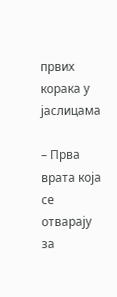првих корака у јаслицама

– Прва врата која се отварају за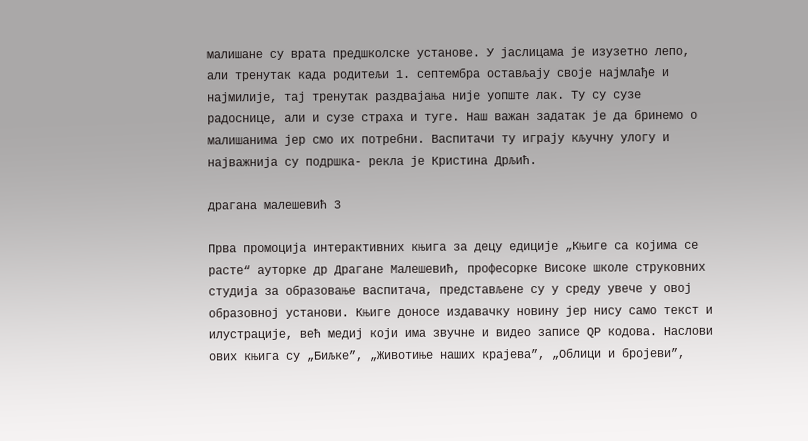малишане су врата предшколске установе. У јаслицама је изузетно лепо, али тренутак када родитељи 1. септембра остављају своје најмлађе и најмилије, тај тренутак раздвајања није уопште лак. Ту су сузе радоснице, али и сузе страха и туге. Наш важан задатак је да бринемо о малишанима јер смо их потребни. Васпитачи ту играју кључну улогу и најважнија су подршка- рекла је Кристина Дрљић.

драгана малешевић 3

Прва промоција интерактивних књига за децу едиције „Књиге са којима се расте“ ауторке др Драгане Малешевић, професорке Високе школе струковних студија за образовање васпитача, представљене су у среду увече у овој образовној установи. Књиге доносе издавачку новину јер нису само текст и илустрације, већ медиј који има звучне и видео записе QР кодова. Наслови ових књига су „Биљке”, „Животиње наших крајева”, „Облици и бројеви”,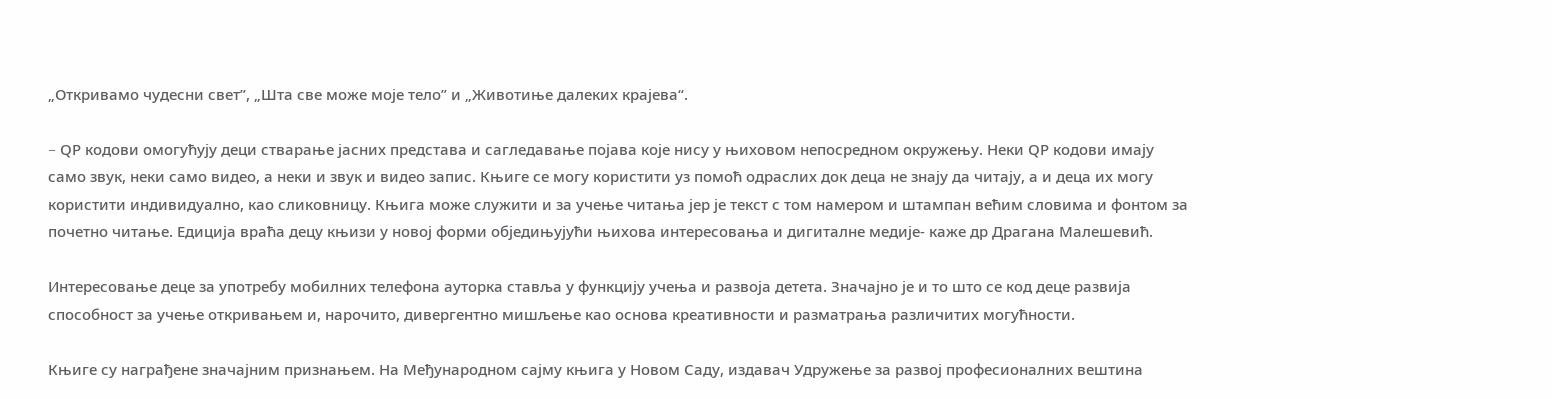„Откривамо чудесни свет”, „Шта све може моје тело” и „Животиње далеких крајева“.

– QР кодови омогућују деци стварање јасних представа и сагледавање појава које нису у њиховом непосредном окружењу. Неки QР кодови имају само звук, неки само видео, а неки и звук и видео запис. Књиге се могу користити уз помоћ одраслих док деца не знају да читају, а и деца их могу користити индивидуално, као сликовницу. Књига може служити и за учење читања јер је текст с том намером и штампан већим словима и фонтом за почетно читање. Едиција враћа децу књизи у новој форми обједињујући њихова интересовања и дигиталне медије- каже др Драгана Малешевић.

Интересовање деце за употребу мобилних телефона ауторка ставља у функцију учења и развоја детета. Значајно је и то што се код деце развија способност за учење откривањем и, нарочито, дивергентно мишљење као основа креативности и разматрања различитих могућности.

Књиге су награђене значајним признањем. На Међународном сајму књига у Новом Саду, издавач Удружење за развој професионалних вештина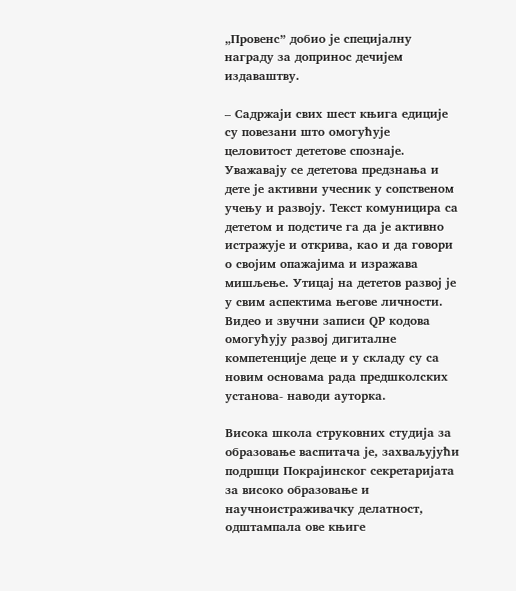„Провенс” добио је специјалну награду за допринос дечијем издаваштву.

– Садржаји свих шест књига едиције су повезани што омогућује целовитост дететове спознаје. Уважавају се дететова предзнања и дете је активни учесник у сопственом учењу и развоју. Текст комуницира са дететом и подстиче га да је активно истражује и открива, као и да говори о својим опажајима и изражава мишљење. Утицај на дететов развој је у свим аспектима његове личности. Видео и звучни записи QР кодова омогућују развој дигиталне компетенције деце и у складу су са новим основама рада предшколских установа- наводи ауторка.

Висока школа струковних студија за образовање васпитача је, захваљујући подршци Покрајинског секретаријата за високо образовање и научноистраживачку делатност, одштампала ове књиге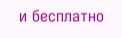и бесплатно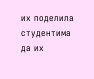их поделила студентима да их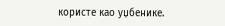користе као уџбенике.